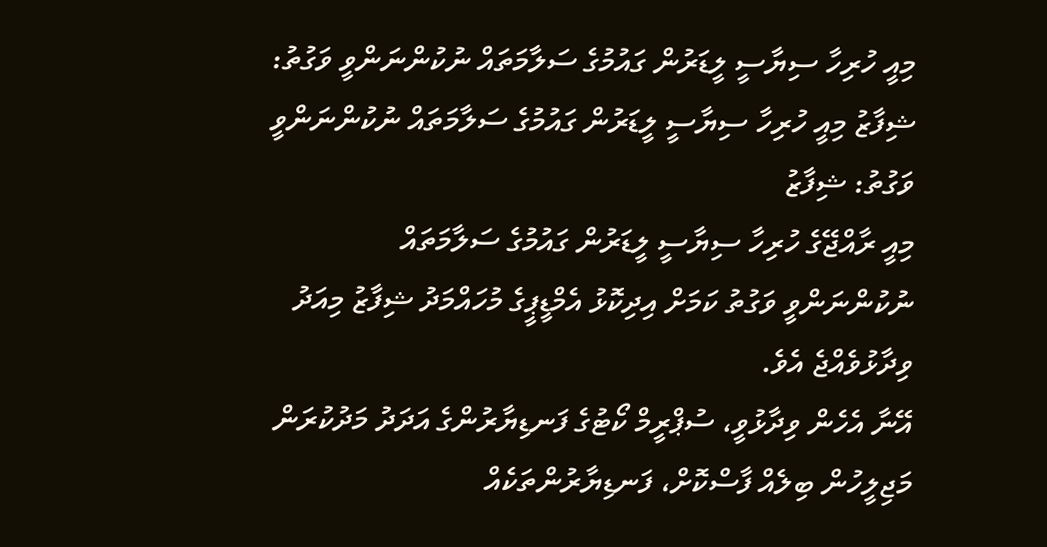މިއީ ހުރިހާ ސިޔާސީ ލީޑަރުން ގައުމުގެ ސަލާމަތައް ނުކުންނަންވީ ވަގުތު: ޝިފާޒު މިއީ ހުރިހާ ސިޔާސީ ލީޑަރުން ގައުމުގެ ސަލާމަތައް ނުކުންނަންވީ ވަގުތު: ޝިފާޒު
މިއީ ރާއްޖޭގެ ހުރިހާ ސިޔާސީ ލީޑަރުން ގައުމުގެ ސަލާމަތައް ނުކުންނަންވީ ވަގުތު ކަމަށް އިދިކޮޅު އެމްޑީޕީގެ މުހައްމަދު ޝިފާޒު މިއަދު ވިދާޅުވެއްޖެ އެވެ.
އޭނާ އެހެން ވިދާޅުވީ، ސުޕްރީމް ކޯޓުގެ ފަނޑިޔާރުންގެ އަދަދު މަދުކުރަން މަޖިލީހުން ބިލެއް ފާސްކޮށް، ފަނޑިޔާރުންތަކެއް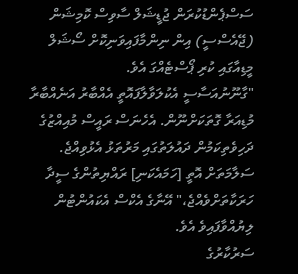ސަސްޕެންޑުކުރަން ޖުޑީޝަލް ސާވިސް ކޮމިޝަން (ޖޭއެސްސީ) އިން ނިންމާފައިވަނިކޮށް ސޯޝަލް މީޑިއާގައި ކުރި ޕޯސްޓެއްގަ އެވެ.
"ގާނޫނުއަސާސީ އެކުލަވާލާފައޮތީ އެއްބާރު އަނެއްބާރާ މުޑިއަރާ ގޮތަކަށްނޫން. އެހެނަސް ރައީސް މުއިއްޒުގެ ދަހިވެތިކަމުން ދައުލަތުގައި މަރުތަޅު އެޅުވިއްޖެ. ސަލާމަތަށް އޮތީ [ހަމައެކަނި] ރައްޔިތުންގެ ސީދާ ހަރަކާތަށްވެއްޖެ،" އޭނާގެ އެކްސް އެކައުންޓުން ލިޔުއްވާފައިވެ އެވެ.
ސަރުކާރުގެ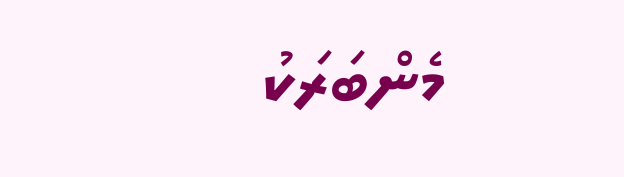މެންބަރަކު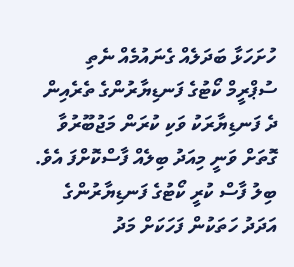ހުށަހަޅާ ބަދަލެއް ގެނައުމެއް ނެތި ސުޕްރީމް ކޯޓުގެ ފަނޑިޔާރުންގެ ތެރެއިން ދެ ފަނޑިޔާރަކު ވަކި ކުރަން މަޖުބޫރުވާ ގޮތަށް ވަނީ މިއަދު ބިލެއް ފާސްކޮށްފަ އެވެ. ބިލު ފާސް ކުރީ ކޯޓުގެ ފަނޑިޔާރުންގެ އަދަދު ހަތަކުން ފަހަކަށް މަދު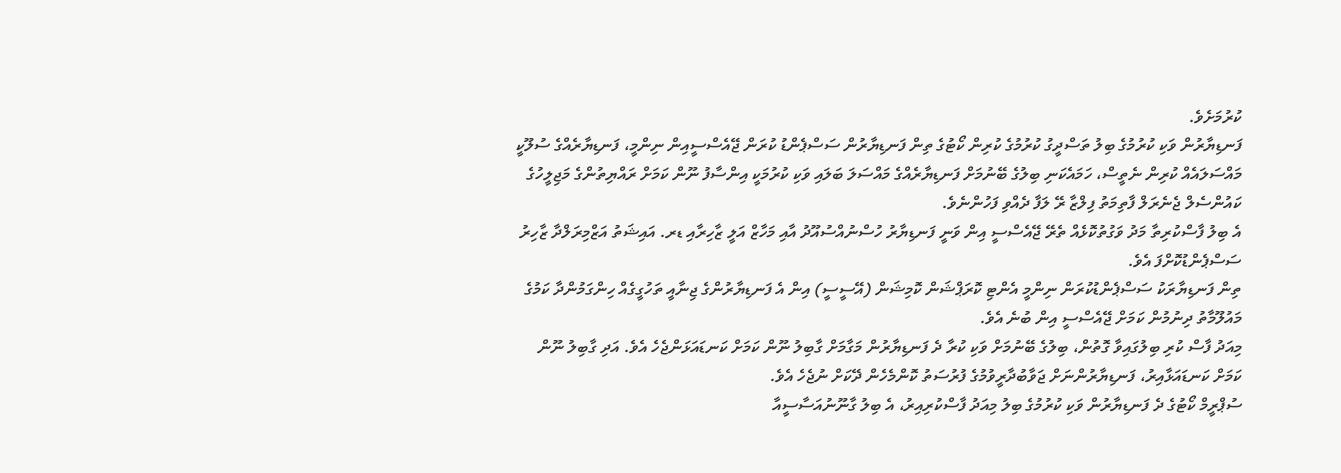ކުރުމަށެވެ.
ފަނޑިޔާރުން ވަކި ކުރުމުގެ ބިލު ތަސްދީގު ކުރުމުގެ ކުރިން ކޯޓުގެ ތިން ފަނޑިޔާރުން ސަސްޕެންޑު ކުރަން ޖޭއެސްސީއިން ނިންމީ، ފަނޑިޔާރެއްގެ ސުލޫކީ މައްސަލައެއް ކުރިން ނެތީސް، ހަމައެކަނި ބިލުގެ ބޭނުމަށް ފަނޑިޔާރެއްގެ މައްސަލަ ބަލައި ވަކި ކުރުމަކީ އިންސާފު ނޫން ކަމަށް ރައްޔިތުންގެ މަޖިލީހުގެ ކައުންސެލް ޖެނެރަލް ފާތިމަތު ފިލްޒާ ރޭ ލަފާ ދެއްވި ފަހުންނެވެ.
އެ ބިލު ފާސްކުރިތާ މަދު ވަގުތުކޮޅެއް ތެރޭ ޖޭއެސްސީ އިން ވަނީ ފަނޑިޔާރު ހުސްނުއްސުއޫދު އާއި މަހާޒް އަލީ ޒާހިރާއި ޑރ. އައިޝަތު އަޒްމިރަލްދާ ޒާހިރު ސަސްޕެންޑުކޮށްފަ އެވެ.
ތިން ފަނޑިޔާރަކު ސަސްޕެންޑުކުރަން ނިންމީ އެންޓި ކޮރަޕްޝަން ކޮމިޝަން (އޭސީސީ) އިން އެ ފަނޑިޔާރުންގެ ޖިނާއީ ތަހުގީގެއް ހިންގަމުންދާ ކަމުގެ މައުލޫމާތު ދިނުމުން ކަމަށް ޖޭއެސްސީ އިން ބުނެ އެވެ.
މިއަދު ފާސް ކުރި ބިލުގައިވާ ގޮތުން، ބިލުގެ ބޭނުމަށް ވަކި ކުރާ ދެ ފަނޑިޔާރުން މަގާމަށް ގާބިލު ނޫން ކަމަށް ކަނޑައަޅަންޖެހެ އެވެ. އަދި ގާބިލު ނޫން ކަމަށް ކަނޑައަޅާއިރު، ފަނޑިޔާރުންނަށް ޖަވާބުދާރީވުމުގެ ފުރުސަތު ކޮންމެހެން ދޭކަށް ނުޖެހެ އެވެ.
ސުޕްރީމް ކޯޓުގެ ދެ ފަނޑިޔާރުން ވަކި ކުރުމުގެ ބިލު މިއަދު ފާސްކުރިއިރު، އެ ބިލު ގާނޫނުއަސާސީއާ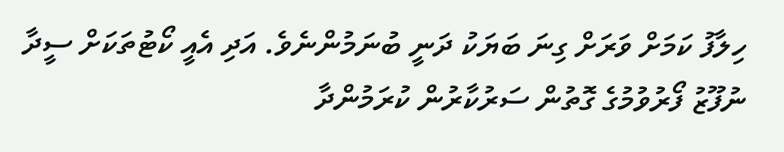ހިލާފު ކަމަށް ވަރަށް ގިނަ ބަޔަކު ދަނީ ބުނަމުންނެވެ. އަދި އެއީ ކޯޓުތަކަށް ސީދާ ނުފޫޒު ފޯރުވުމުގެ ގޮތުން ސަރުކާރުން ކުރަމުންދާ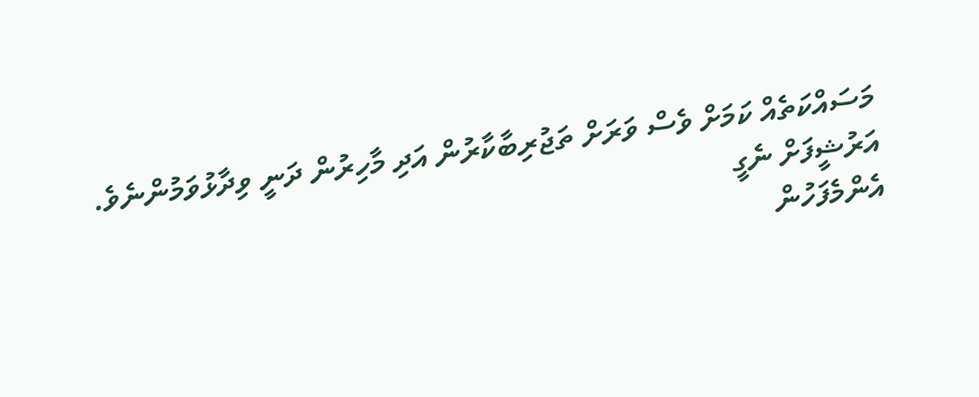މަސައްކަތެއް ކަމަށް ވެސް ވަރަށް ތަޖުރިބާކާރުން އަދި މާހިރުން ދަނީ ވިދާޅުވަމުންނެވެ.
އަރުޝީފަށް ނެގީ
އެންމެފަހުން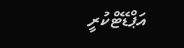އަޕްޑޭޓްކުރީ